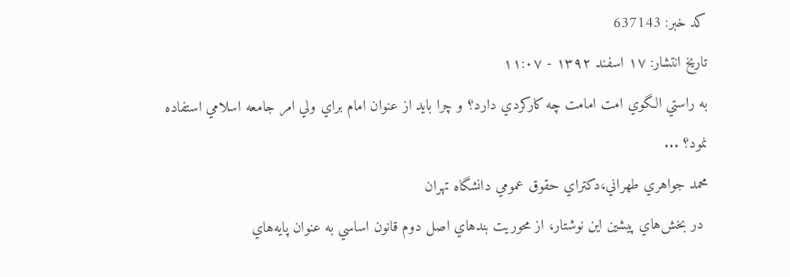کد خبر: 637143
تاریخ انتشار: ۱۷ اسفند ۱۳۹۲ - ۱۱:۰۷
به راستي الگوي امت امامت چه كاركردي دارد؟ و چرا بايد از عنوان امام براي ولي امر جامعه اسلامي استفاده نمود؟ ...
محمد جواهري طهراني،دكتراي حقوق عمومي دانشگاه تهران
 در بخش‌هاي پيشين اين نوشتار، از محوريت بندهاي اصل دوم قانون اساسي به عنوان پايه‌هاي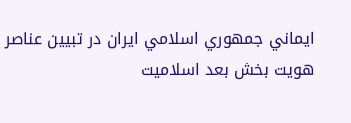ايماني جمهوري اسلامي ايران در تبيين عناصر هويت بخش بعد اسلاميت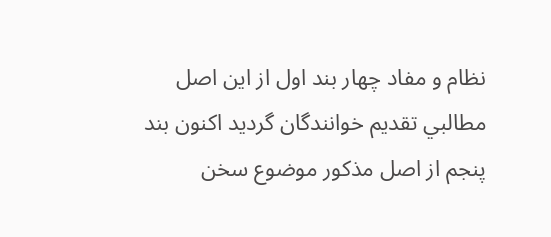نظام و مفاد چهار بند اول از اين اصل مطالبي تقديم خوانندگان گرديد اكنون بند پنجم از اصل مذكور موضوع سخن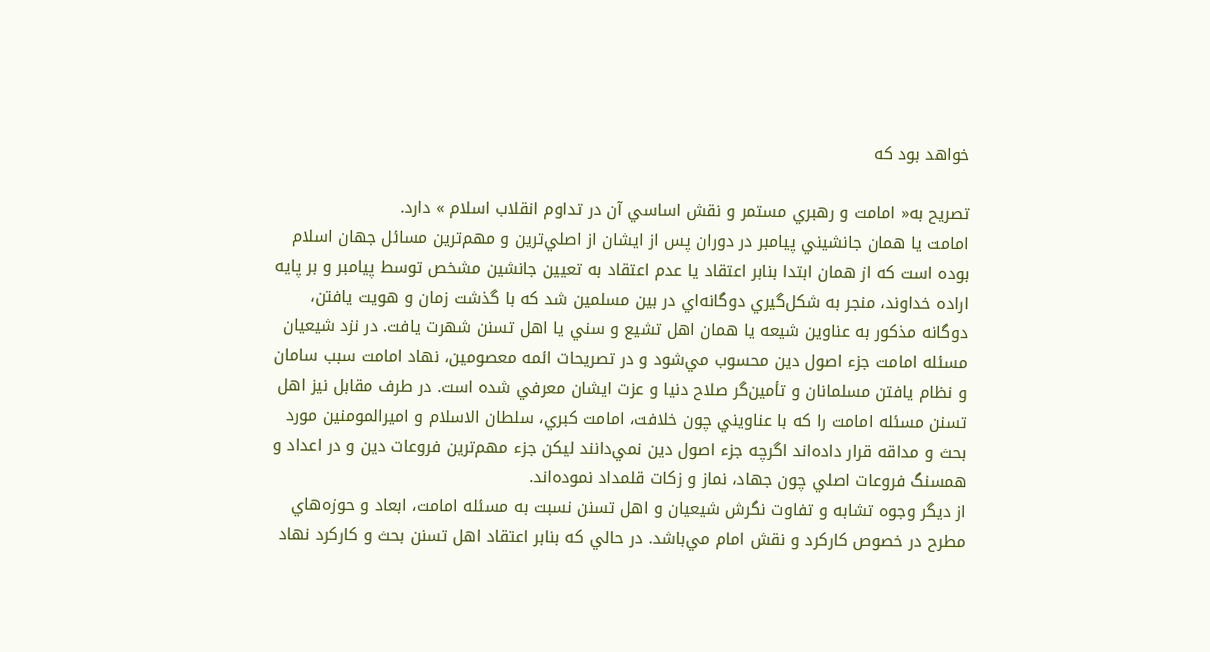خواهد بود كه

تصريح به‌« امامت و رهبري مستمر و نقش اساسي آن در تداوم انقلاب اسلام » دارد.
امامت يا همان جانشيني پيامبر در دوران پس از ايشان از اصلي‌ترين و مهم‌ترين مسائل جهان اسلام بوده است كه از همان ابتدا بنابر اعتقاد يا عدم اعتقاد به تعيين جانشين مشخص توسط پيامبر و بر پايه اراده خداوند، منجر به شكل‌گيري دوگانه‌اي در بين مسلمين شد كه با گذشت زمان و هويت يافتن، دوگانه مذكور به عناوين شيعه يا همان اهل تشيع و سني يا اهل تسنن شهرت يافت. در نزد شيعيان مسئله امامت جزء اصول دين محسوب مي‌شود و در تصريحات ائمه معصومين، نهاد امامت سبب سامان و نظام يافتن مسلمانان و تأمين‌گر صلاح دنيا و عزت ايشان معرفي شده است. در طرف مقابل نيز اهل تسنن مسئله امامت را كه با عناويني چون خلافت، امامت كبري، سلطان الاسلام و اميرالمومنين مورد بحث و مداقه قرار داده‌اند اگرچه جزء اصول دين نمي‌دانند ليكن جزء مهم‌ترين فروعات دين و در اعداد و همسنگ فروعات اصلي چون جهاد، نماز و زكات قلمداد نموده‌اند.
از ديگر وجوه تشابه و تفاوت نگرش شيعيان و اهل تسنن نسبت به مسئله امامت، ابعاد و حوزه‌هاي مطرح در خصوص كاركرد و نقش امام مي‌باشد. در حالي كه بنابر اعتقاد اهل تسنن بحث و كاركرد نهاد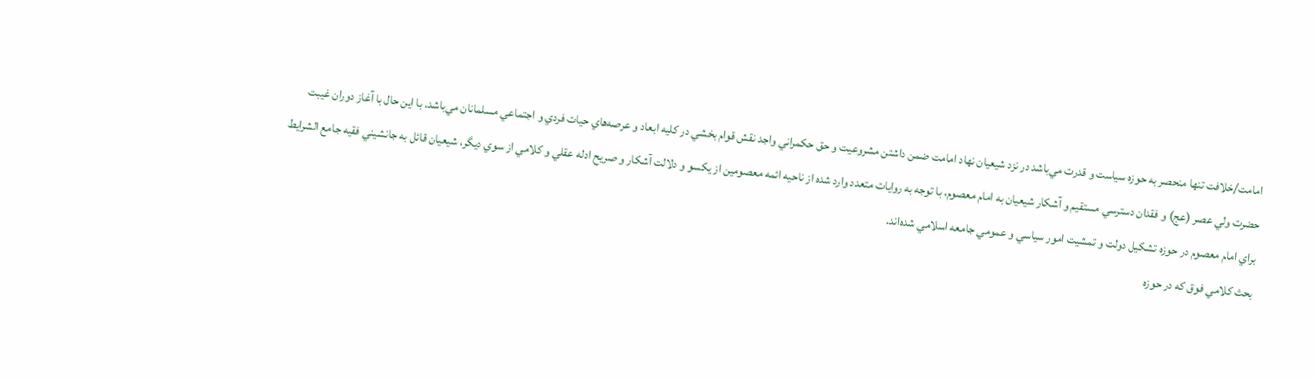امامت/خلافت تنها منحصر به حوزه سياست و قدرت مي‌باشد در نزد شيعيان نهاد امامت ضمن داشتن مشروعيت و حق حكمراني واجد نقش قوام بخشي در كليه ابعاد و عرصه‌هاي حيات فردي و اجتماعي مسلمانان مي‌باشد. با اين حال با آغاز دوران غيبت حضرت ولي عصر (عج) و فقدان دسترسي مستقيم و آشكار شيعيان به امام معصوم، با توجه به روايات متعدد وارد‌ شده از ناحيه ائمه معصومين از يكسو و دلالت آشكار و صريح ادله عقلي و كلامي از سوي ديگر، شيعيان قائل به جانشيني فقيه جامع الشرايط براي امام معصوم در حوزه تشكيل دولت و تمشيت امور سياسي و عمومي جامعه اسلامي شده‌اند.
بحث كلامي فوق كه در حوزه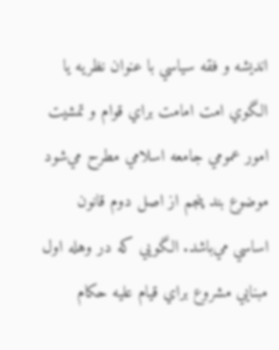انديشه و فقه سياسي با عنوان نظريه يا الگوي امت امامت براي قوام و تمشيت امور عمومي جامعه اسلامي مطرح مي‌شود موضوع بند پنجم از اصل دوم قانون اساسي مي‌باشد. الگويي كه در وهله اول مبنايي مشروع براي قيام عليه حكام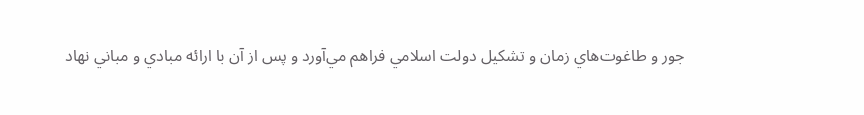جور و طاغوت‌هاي زمان و تشكيل دولت اسلامي فراهم مي‌آورد و پس از آن با ارائه مبادي و مباني نهاد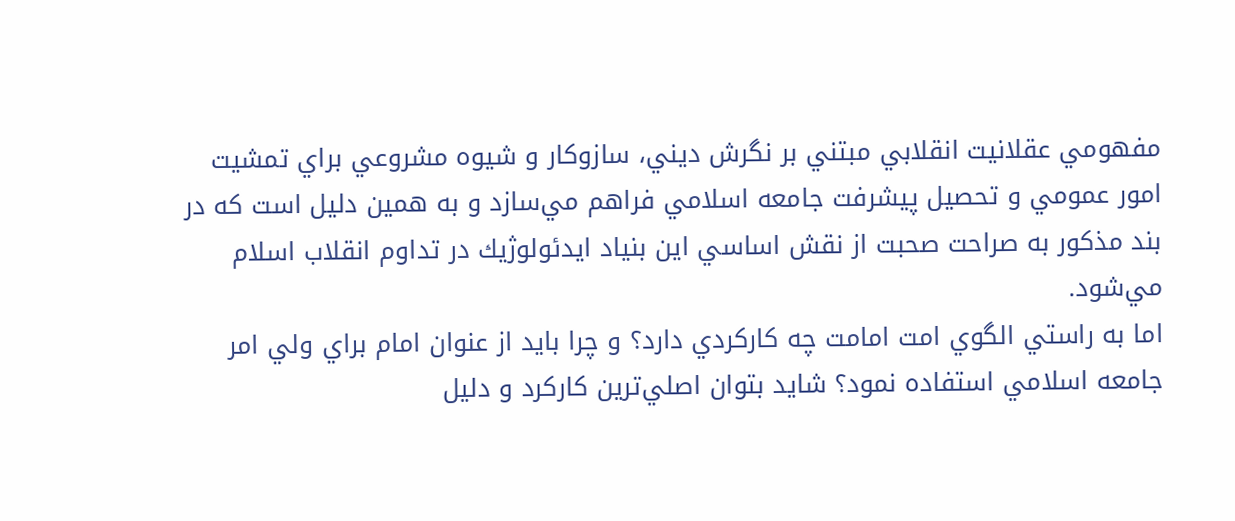مفهومي عقلانيت انقلابي مبتني بر نگرش ديني، سازوكار و شيوه مشروعي براي تمشيت امور عمومي و تحصيل پيشرفت جامعه اسلامي فراهم مي‌سازد و به همين دليل است كه در بند مذكور به صراحت صحبت از نقش اساسي اين بنياد ايدئولوژيك در تداوم انقلاب اسلام مي‌شود.
اما به راستي الگوي امت امامت چه كاركردي دارد؟ و چرا بايد از عنوان امام براي ولي امر جامعه اسلامي استفاده نمود؟ شايد بتوان اصلي‌ترين كاركرد و دليل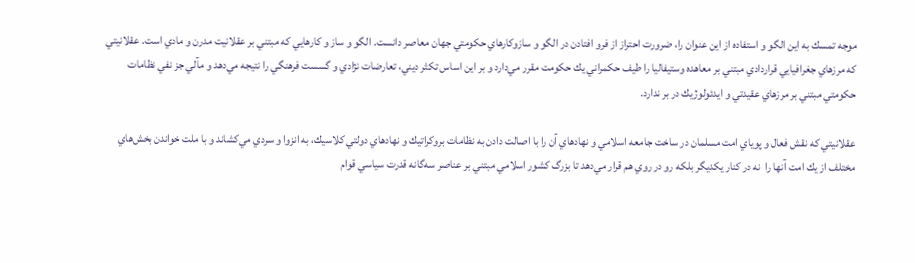موجه تمسك به اين الگو و استفاده از اين عنوان را، ضرورت احتراز از فرو افتادن در الگو و سازوكارهاي حكومتي جهان معاصر دانست. الگو و ساز و كارهايي كه مبتني بر عقلانيت مدرن و مادي است. عقلانيتي كه مرزهاي جغرافيايي قراردادي مبتني بر معاهده وستيفاليا را طيف حكمراني يك حكومت مقرر مي‌دارد و بر اين اساس تكثر ديني، تعارضات نژادي و گسست فرهنگي را نتيجه مي‌دهد و مآلي جز نفي نظامات حكومتي مبتني بر مرزهاي عقيدتي و ايدئولوژيك در بر ندارد.

عقلانيتي كه نقش فعال و پوياي امت مسلمان در ساخت جامعه اسلامي و نهادهاي آن را با اصالت دادن به نظامات بروكراتيك و نهادهاي دولتي كلاسيك، به انزوا و سردي مي‌كشاند و با ملت خواندن بخش‌هاي مختلف از يك امت آنها را  نه در كنار يكديگر بلكه رو در روي هم قرار مي‌دهد تا بزرگ كشور اسلامي مبتني بر عناصر سه‌گانه قدرت سياسي قوام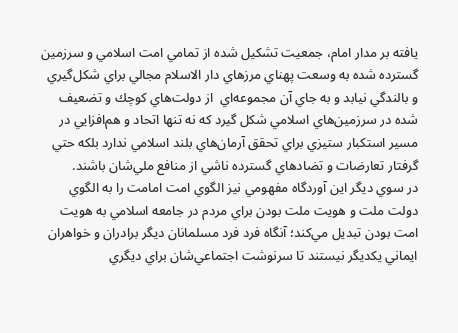يافته بر مدار امام، جمعيت تشكيل شده از تمامي امت اسلامي و سرزمين گسترده شده به وسعت پهناي مرزهاي دار الاسلام مجالي براي شكل‌گيري و بالندگي نيابد و به جاي آن مجموعه‌اي  از دولت‌هاي كوچك و تضعيف شده‌ در سرزمين‌هاي اسلامي شكل گيرد كه نه تنها اتحاد و هم‌افزايي در مسير استكبار ستيزي براي تحقق آرمان‌هاي بلند اسلامي ندارد بلكه حتي گرفتار تعارضات و تضادهاي گسترده ناشي از منافع ملي‌شان باشند.
در سوي ديگر اين آوردگاه مفهومي نيز الگوي امت امامت را به الگوي دولت ملت و هويت ملت بودن براي مردم در جامعه اسلامي به هويت امت بودن تبديل مي‌كند؛ آنگاه فرد فرد مسلمانان ديگر برادران و خواهران ايماني يكديگر نيستند تا سرنوشت اجتماعي‌شان براي ديگري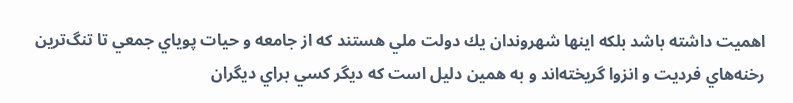اهميت داشته باشد بلكه اينها شهروندان يك دولت ملي هستند كه از جامعه و حيات پوياي جمعي تا تنگ‌ترين رخنه‌هاي فرديت و انزوا گريخته‌اند و به همين دليل است كه ديگر كسي براي ديگران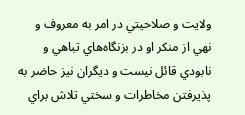ولايت و صلاحيتي در امر به معروف و نهي از منكر او در بزنگاه‌هاي تباهي و نابودي قائل نيست و ديگران نيز حاضر به پذيرفتن مخاطرات و سختي تلاش براي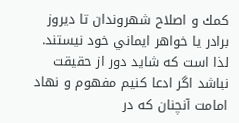كمك و اصلاح شهروندان تا ديروز برادر يا خواهر ايماني خود نيستند. لذا است كه شايد دور از حقيقت نباشد اگر ادعا كنيم مفهوم و نهاد امامت آنچنان كه در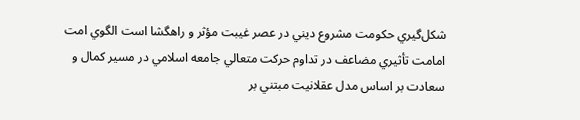شكل‌گيري حكومت مشروع ديني در عصر غيبت مؤثر و راهگشا است الگوي امت امامت تأثيري مضاعف در تداوم حركت متعالي جامعه اسلامي در مسير كمال و سعادت بر اساس مدل عقلانيت مبتني بر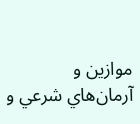موازين و آرمان‌هاي شرعي و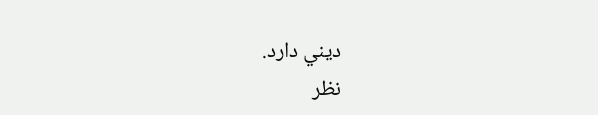ديني دارد.
نظر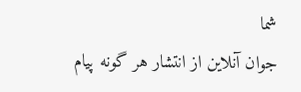شما
جوان آنلاين از انتشار هر گونه پيام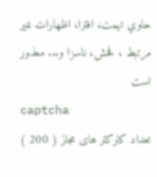حاوي تهمت، افترا، اظهارات غير مرتبط ، فحش، ناسزا و... معذور است
captcha
تعداد کارکتر های مجاز ( 200 )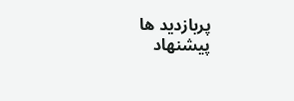پربازدید ها
پیشنهاد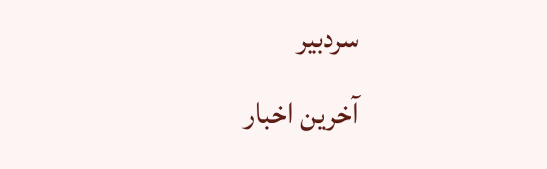سردبیر
آخرین اخبار